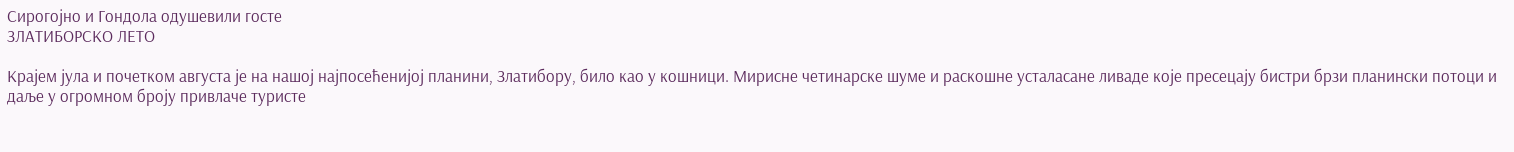Сирогојно и Гондола одушевили госте
ЗЛАТИБОРСКО ЛЕТО

Крајем јула и почетком августа је на нашој најпосећенијој планини, Златибору, било као у кошници. Мирисне четинарске шуме и раскошне усталасане ливаде које пресецају бистри брзи планински потоци и даље у огромном броју привлаче туристе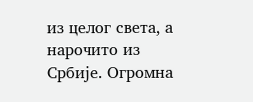из целог света, а нарочито из Србије. Огромна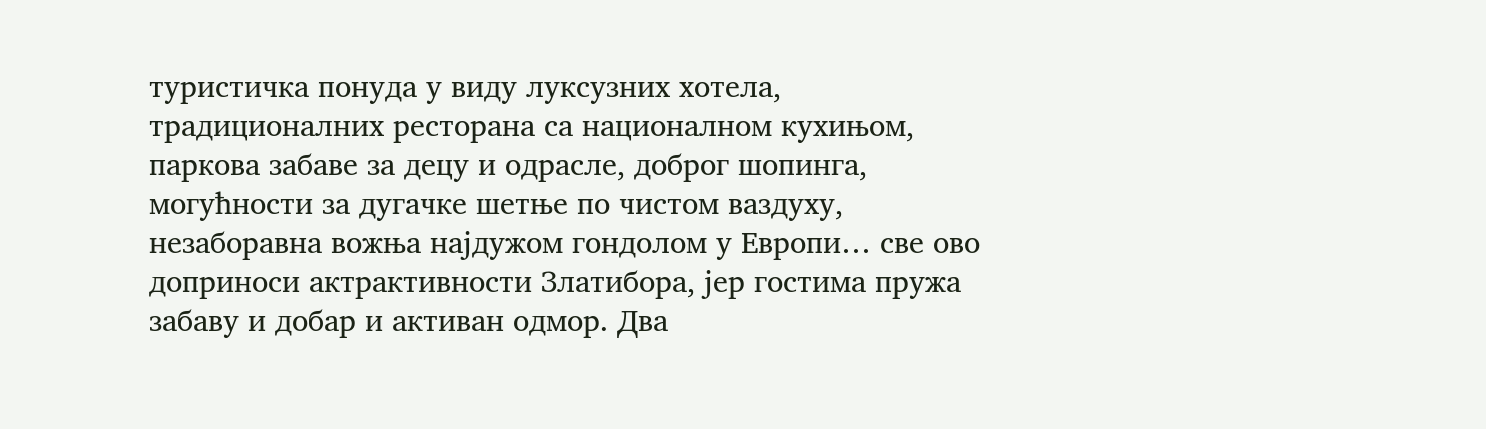туристичка понуда у виду луксузних хотела, традиционалних ресторана са националном кухињом, паркова забаве за децу и одрасле, доброг шопинга, могућности за дугачке шетње по чистом ваздуху, незаборавна вожња најдужом гондолом у Европи… све ово доприноси актрактивности Златибора, јер гостима пружа забаву и добар и активан одмор. Два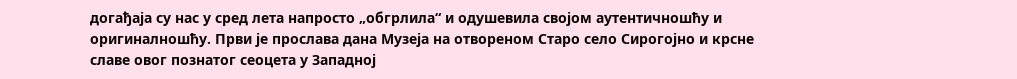догађаја су нас у сред лета напросто „обгрлила“ и одушевила својом аутентичношћу и оригиналношћу. Први је прослава дана Музеја на отвореном Старо село Сирогојно и крсне славе овог познатог сеоцета у Западној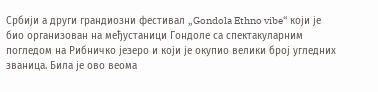Србији а други грандиозни фестивал „Gondola Ethno vibe“ који је био организован на међустаници Гондоле са спектакуларним погледом на Рибничко језеро и који је окупио велики број угледних званица. Била је ово веома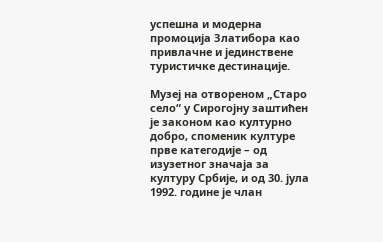успешна и модерна промоција Златибора као привлачне и јединствене туристичке дестинације.

Музеј на отвореном „Старо село“ у Сирогојну заштићен је законом као културно добро, споменик културе прве категодије – од изузетног значаја за културу Србије, и од 30. јула 1992. године је члан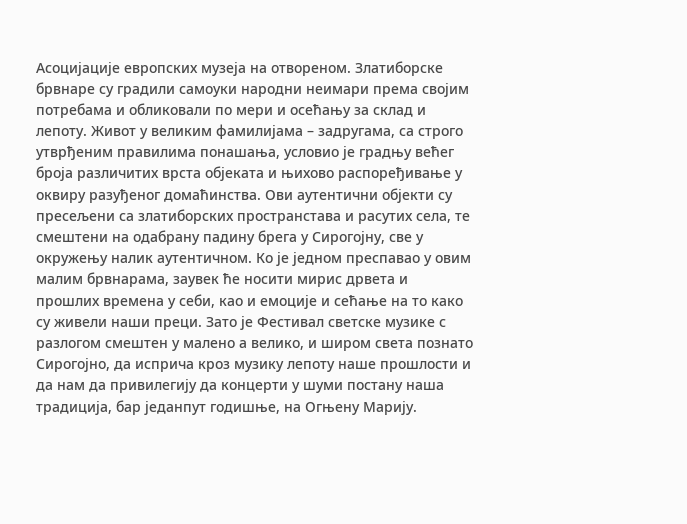Асоцијације европских музеја на отвореном. Златиборске брвнаре су градили самоуки народни неимари према својим потребама и обликовали по мери и осећању за склад и лепоту. Живот у великим фамилијама – задругама, са строго утврђеним правилима понашања, условио је градњу већег броја различитих врста објеката и њихово распоређивање у оквиру разуђеног домаћинства. Ови аутентични објекти су пресељени са златиборских пространстава и расутих села, те смештени на одабрану падину брега у Сирогојну, све у окружењу налик аутентичном. Ко је једном преспавао у овим малим брвнарама, заувек ће носити мирис дрвета и прошлих времена у себи, као и емоције и сећање на то како су живели наши преци. Зато је Фестивал светске музике с разлогом смештен у малено а велико, и широм света познато Сирогојно, да исприча кроз музику лепоту наше прошлости и да нам да привилегију да концерти у шуми постану наша традиција, бар једанпут годишње, на Огњену Марију.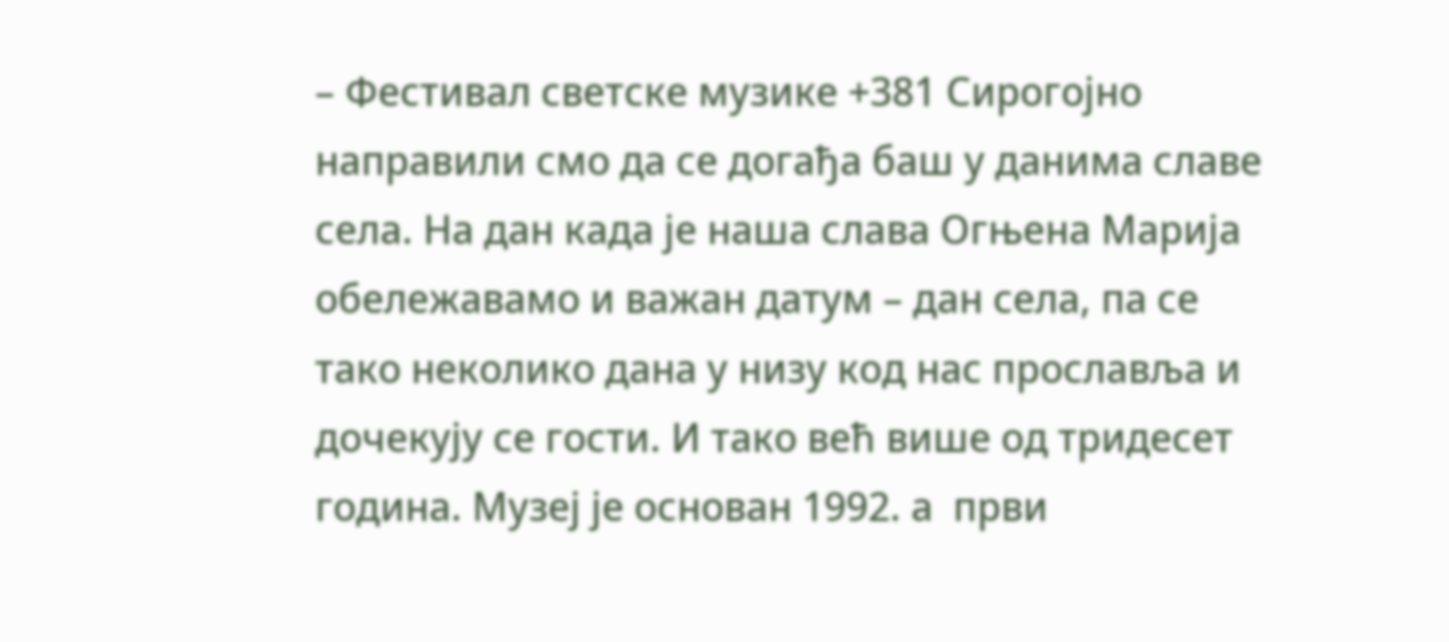– Фестивал светске музике +381 Сирогојно направили смо да се догађа баш у данима славе села. На дан када је наша слава Огњена Марија обележавамо и важан датум – дан села, па се тако неколико дана у низу код нас прославља и дочекују се гости. И тако већ више од тридесет година. Музеј је основан 1992. а  први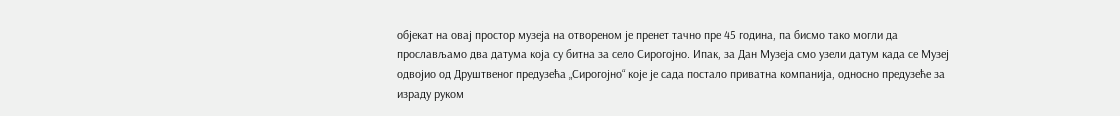објекат на овај простор музеја на отвореном је пренет тачно пре 45 година, па бисмо тако могли да прослављамо два датума која су битна за село Сирогојно. Ипак, за Дан Музеја смо узели датум када се Музеј одвојио од Друштвеног предузећа „Сирогојно“ које је сада постало приватна компанија, односно предузеће за израду руком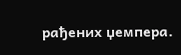рађених џемпера.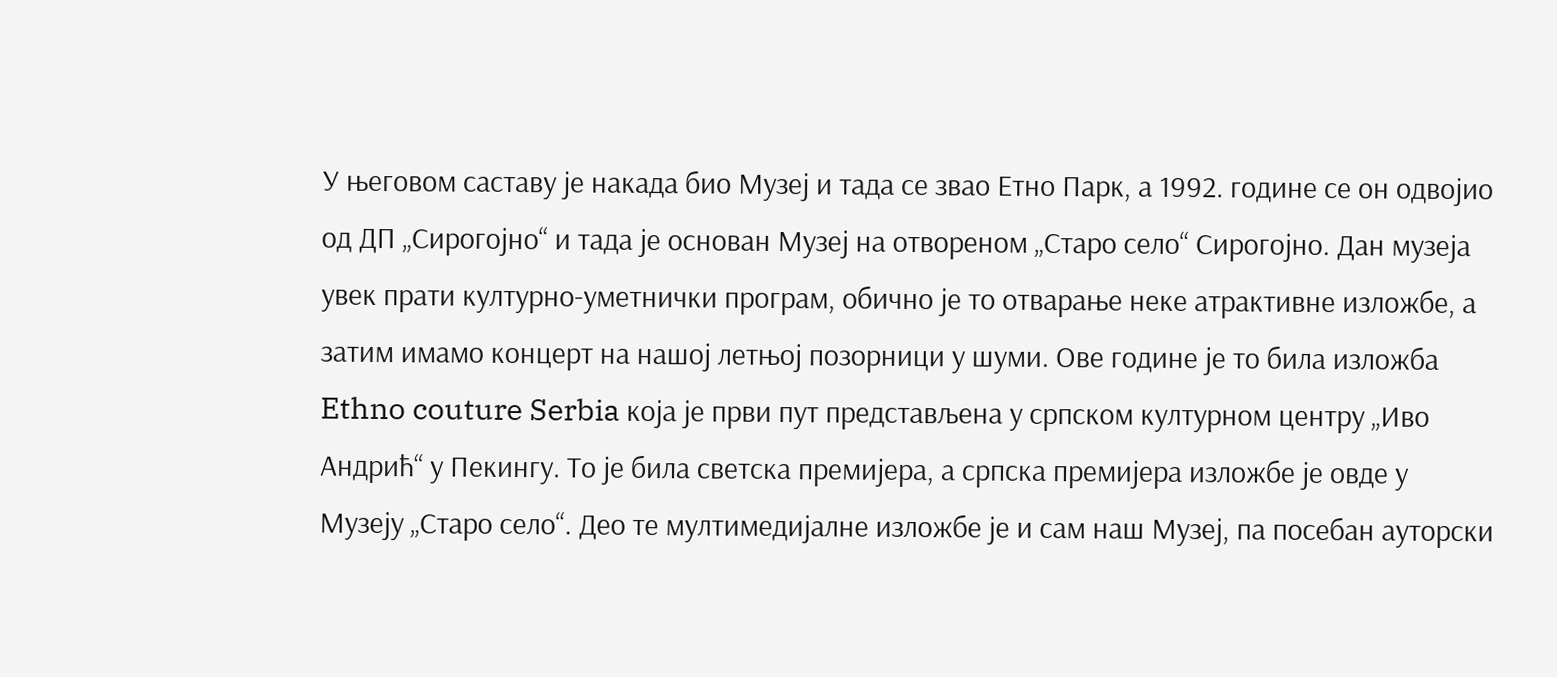У његовом саставу је накада био Музеј и тада се звао Етно Парк, а 1992. године се он одвојио од ДП „Сирогојно“ и тада је основан Музеј на отвореном „Старо село“ Сирогојно. Дан музеја увек прати културно-уметнички програм, обично је то отварање неке атрактивне изложбе, а затим имамо концерт на нашој летњој позорници у шуми. Ове године је то била изложба Ethno couture Serbia која је први пут представљена у српском културном центру „Иво Андрић“ у Пекингу. То је била светска премијера, а српска премијера изложбе је овде у Музеју „Старо село“. Део те мултимедијалне изложбе је и сам наш Музеј, па посебан ауторски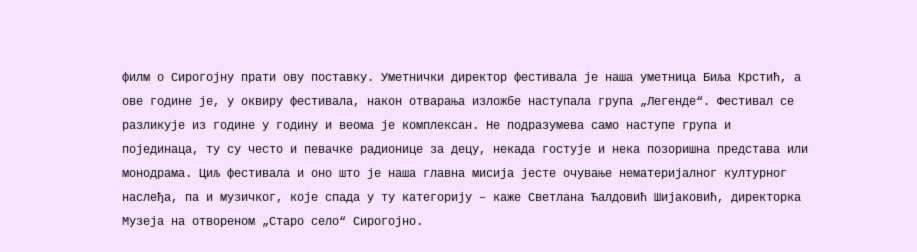филм о Сирогојну прати ову поставку. Уметнички директор фестивала је наша уметница Биља Крстић, а ове године је, у оквиру фестивала, након отварања изложбе наступала група „Легенде“. Фестивал се разликује из године у годину и веома је комплексан. Не подразумева само наступе група и појединаца, ту су често и певачке радионице за децу, некада гостује и нека позоришна представа или монодрама. Циљ фестивала и оно што је наша главна мисија јесте очување нематеријалног културног наслеђа, па и музичког, које спада у ту категорију – каже Светлана Ћалдовић Шијаковић, директорка Музеја на отвореном „Старо село“ Сирогојно.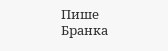Пише Бранка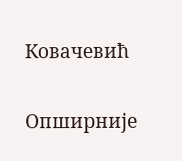Ковачевић

Опширније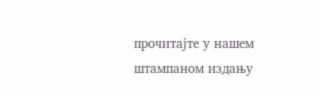прочитајте у нашем штампаном издању